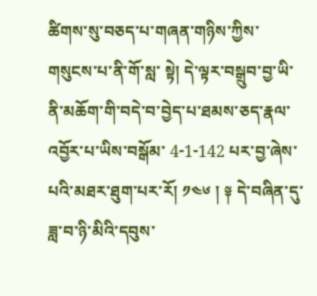ཚིགས་སུ་བཅད་པ་གཞན་གཉིས་ཀྱིས་གསུངས་པ་ནི་གོ་སླ་ སྟེ། དེ་ལྟར་བསྒྲུབ་བྱ་ཡི་ནི་མཆོག་གི་བདེ་བ་བྱེད་པ་ཐམས་ཅད་རྣལ་འབྱོར་པ་ཡིས་བསྒོམ་ 4-1-142 པར་བྱ་ཞེས་པའི་མཐར་ཐུག་པར་རོ། ༡༤༦ ། ༈ དེ་བཞིན་དུ་ཟླ་བ་ཉི་མིའི་དབུས་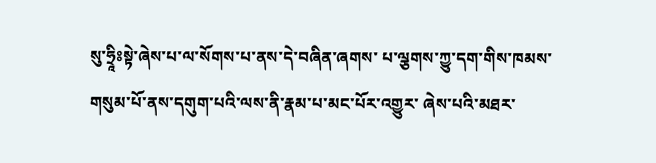སུ་ཧྲཱིཿསྟེ་ཞེས་པ་ལ་སོགས་པ་ནས་དེ་བཞིན་ཞགས་ པ་ལྕགས་ཀྱུ་དག་གིས་ཁམས་གསུམ་པོ་ནས་དགུག་པའི་ལས་ནི་རྣམ་པ་མང་པོར་འགྱུར་ ཞེས་པའི་མཐར་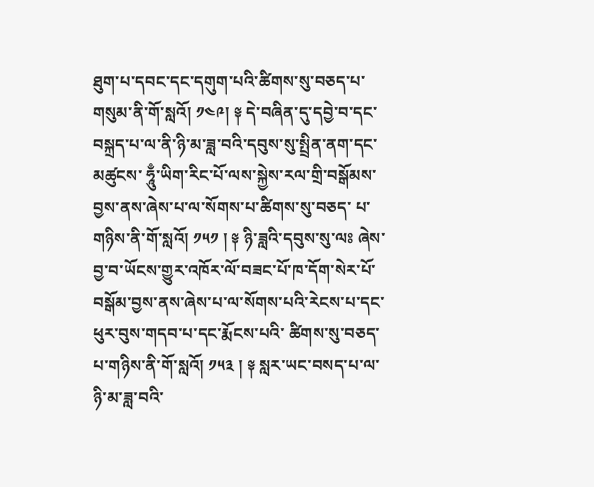ཐུག་པ་དབང་དང་དགུག་པའི་ཚིགས་སུ་བཅད་པ་གསུམ་ནི་གོ་སླའོ། ༡༤༩། ༈ དེ་བཞིན་དུ་དབྱེ་བ་དང་བསྐྲད་པ་ལ་ནི་ཉི་མ་ཟླ་བའི་དབུས་སུ་སྤྲིན་ནག་དང་མཚུངས་ ཧཱུྃ་ཡིག་རིང་པོ་ལས་སྐྱེས་རལ་གྲི་བསྒོམས་བྱས་ནས་ཞེས་པ་ལ་སོགས་པ་ཚིགས་སུ་བཅད་ པ་གཉིས་ནི་གོ་སླའོ། ༡༥༡ ། ༈ ཉི་ཟླའི་དབུས་སུ་ལཿ ཞེས་བྱ་བ་ཡོངས་གྱུར་འཁོར་ལོ་བཟང་པོ་ཁ་དོག་སེར་པོ་ བསྒོམ་བྱས་ནས་ཞེས་པ་ལ་སོགས་པའི་རེངས་པ་དང་ཕུར་བུས་གདབ་པ་དང་རྨོངས་པའི་ ཚིགས་སུ་བཅད་པ་གཉིས་ནི་གོ་སླའོ། ༡༥༣ ། ༈ སླར་ཡང་བསད་པ་ལ་ཉི་མ་ཟླ་བའི་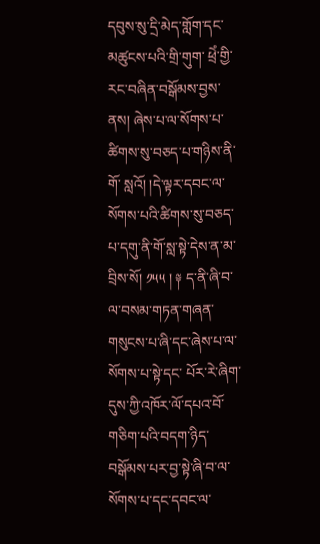དབུས་སུ་དྲི་མེད་གློག་དང་མཚུངས་པའི་གྲི་གུག་ ཕྲེཾ་གྱི་རང་བཞིན་བསྒོམས་བྱས་ནས། ཞེས་པ་ལ་སོགས་པ་ཚིགས་སུ་བཅད་པ་གཉིས་ནི་གོ་ སླའོ། །དེ་ལྟར་དབང་ལ་སོགས་པའི་ཚིགས་སུ་བཅད་པ་དགུ་ནི་གོ་སླ་སྟེ་དེས་ན་མ་བྲིས་སོ། ༡༥༥ ། ༈ ད་ནི་ཞི་བ་ལ་བསམ་གཏན་གཞན་གསུངས་པ་ཞི་དང་ཞེས་པ་ལ་སོགས་པ་སྟེ་དང་ པོར་རེ་ཞིག་དུས་ཀྱི་འཁོར་ལོ་དཔའ་བོ་གཅིག་པའི་བདག་ཉིད་བསྒོམས་པར་བྱ་སྟེ་ཞི་བ་ལ་ སོགས་པ་དང་དབང་ལ་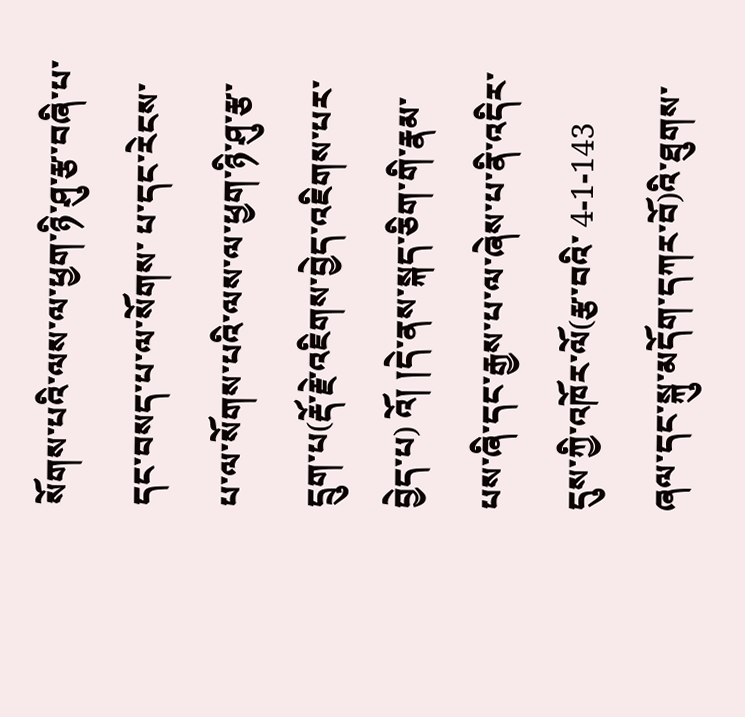སོགས་པའི་ལས་ལ་ཕྱག་ཉི་ཤུ་རྩ་བཞི་པ་དང་བསད་པ་ལ་སོགས་ པ་དང་རེངས་པ་ལ་སོགས་པའི་ལས་ལ་ཕྱག་ཉི་ཤུ་རྩ་དྲུག་པ(རྡོ་རྗེ་འཇིགས་བྱེད་འཇིགས་པར་བྱེད་པ) འོ། །དེ་ནས་སྐད་ཅིག་གི་རྣམ་པས་ཞི་དང་རྒྱས་པ་ལ་ཞེས་པ་ནི་འདིར་དུས་ཀྱི་འཁོར་ལོ(རྩ་བའི་ 4-1-143 ཞལ་དང་སྐུ་མདོག་དཀར་བོ)འི་ཐུགས་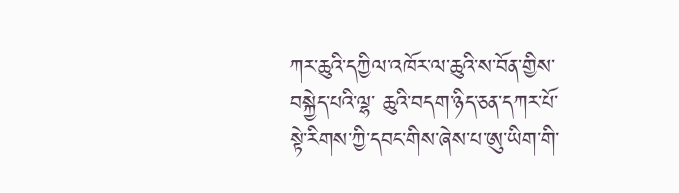ཀར་ཆུའི་དཀྱིལ་འཁོར་ལ་ཆུའི་ས་བོན་གྱིས་བསྐྱེད་པའི་ལྷ་ ཆུའི་བདག་ཉིད་ཅན་དཀར་པོ་སྟེ་རིགས་ཀྱི་དབང་གིས་ཞེས་པ་ཨུ་ཡིག་གི་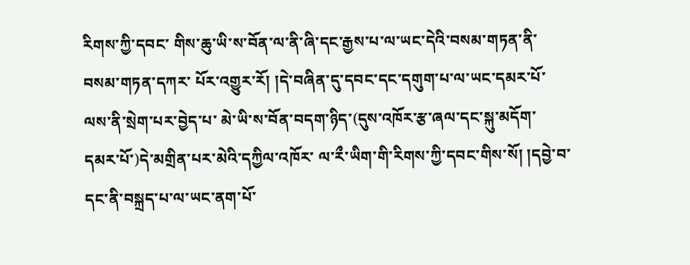རིགས་ཀྱི་དབང་ གིས་ཆུ་ཡི་ས་བོན་ལ་ནི་ཞི་དང་རྒྱས་པ་ལ་ཡང་དེའི་བསམ་གཏན་ནི་བསམ་གཏན་དཀར་ པོར་འགྱུར་རོ། །དེ་བཞིན་དུ་དབང་དང་དགུག་པ་ལ་ཡང་དམར་པོ་ལས་ནི་སྲེག་པར་བྱེད་པ་ མེ་ཡི་ས་བོན་བདག་ཉིད་(དུས་འཁོར་རྩ་ཞལ་དང་སྐུ་མདོག་དམར་པོ་)དེ་མགྲིན་པར་མེའི་དཀྱིལ་འཁོར་ ལ་རྀ་ཡིག་གི་རིགས་ཀྱི་དབང་གིས་སོ། །དབྱེ་བ་དང་ནི་བསྐྲད་པ་ལ་ཡང་ནག་པོ་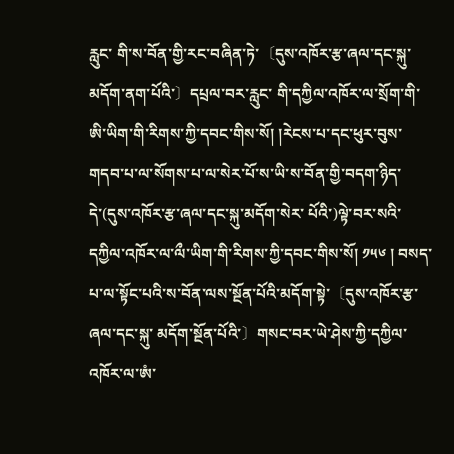རླུང་ གི་ས་བོན་གྱི་རང་བཞིན་ཏེ་〔དུས་འཁོར་རྩ་ཞལ་དང་སྐུ་མདོག་ནག་པོའི་〕དཔྲལ་བར་རླུང་ གི་དཀྱིལ་འཁོར་ལ་སྲོག་གི་ཨི་ཡིག་གི་རིགས་ཀྱི་དབང་གིས་སོ། །རེངས་པ་དང་ཕུར་བུས་ གདབ་པ་ལ་སོགས་པ་ལ་སེར་པོ་ས་ཡི་ས་བོན་གྱི་བདག་ཉིད་དེ་(དུས་འཁོར་རྩ་ཞལ་དང་སྐུ་མདོག་སེར་ པོའི་)ལྟེ་བར་སའི་དཀྱིལ་འཁོར་ལ་ལྀ་ཡིག་གི་རིགས་ཀྱི་དབང་གིས་སོ། ༡༥༦ ། བསད་པ་ལ་སྟོང་པའི་ས་བོན་ལས་སྔོན་པོའི་མདོག་སྟེ་〔དུས་འཁོར་རྩ་ཞལ་དང་སྐུ་ མདོག་སྔོན་པོའི་〕གསང་བར་ཡེ་ཤེས་ཀྱི་དཀྱིལ་འཁོར་ལ་ཨཾ་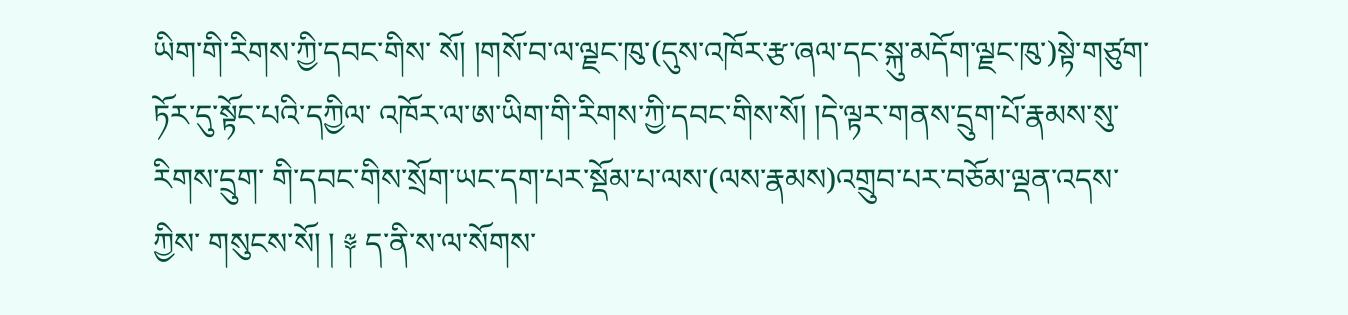ཡིག་གི་རིགས་ཀྱི་དབང་གིས་ སོ། །གསོ་བ་ལ་ལྗང་ཁུ་(དུས་འཁོར་རྩ་ཞལ་དང་སྐུ་མདོག་ལྗང་ཁུ་)སྟེ་གཙུག་ཏོར་དུ་སྟོང་པའི་དཀྱིལ་ འཁོར་ལ་ཨ་ཡིག་གི་རིགས་ཀྱི་དབང་གིས་སོ། །དེ་ལྟར་གནས་དྲུག་པོ་རྣམས་སུ་རིགས་དྲུག་ གི་དབང་གིས་སྲོག་ཡང་དག་པར་སྡོམ་པ་ལས་(ལས་རྣམས)འགྲུབ་པར་བཅོམ་ལྡན་འདས་ཀྱིས་ གསུངས་སོ། ། ༈ ད་ནི་ས་ལ་སོགས་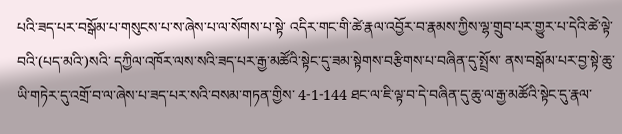པའི་ཟད་པར་བསྒོམ་པ་གསུངས་པ་ས་ཞེས་པ་ལ་སོགས་པ་སྟེ་ འདིར་གང་གི་ཚེ་རྣལ་འབྱོར་བ་རྣམས་ཀྱིས་ལྷ་གྲུབ་པར་གྱུར་པ་དེའི་ཚེ་ལྟེ་བའི་(པད་མའི་)སའི་ དཀྱིལ་འཁོར་ལས་སའི་ཟད་པར་རྒྱ་མཚོའི་སྟེང་དུ་ཟམ་སྟེགས་བརྩིགས་པ་བཞིན་དུ་སྤྲོས་ ནས་བསྒོམ་པར་བྱ་སྟེ་ཆུ་ཡི་གཏེར་དུ་འགྲོ་བ་ལ་ཞེས་པ་ཟད་པར་སའི་བསམ་གཏན་གྱིས་ 4-1-144 ཐང་ལ་ཇི་ལྟ་བ་དེ་བཞིན་དུ་ཆུ་ལ་རྒྱ་མཚོའི་སྟེང་དུ་རྣལ་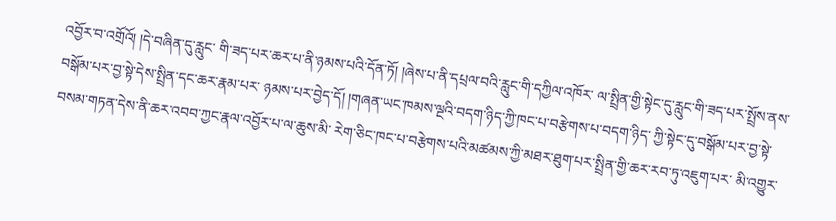འབྱོར་བ་འགྲོའོ། །དེ་བཞིན་དུ་རླུང་ གི་ཟད་པར་ཆར་པ་ནི་ཉམས་པའི་དོན་ཏོ། །ཞེས་པ་ནི་དཔྲལ་བའི་རླུང་གི་དཀྱིལ་འཁོར་ ལ་སྤྲིན་གྱི་སྟེང་དུ་རླུང་གི་ཟད་པར་སྤྲོས་ནས་བསྒོམ་པར་བྱ་སྟེ་དེས་སྤྲིན་དང་ཆར་རྣམ་པར་ ཉམས་པར་བྱེད་དོ། །གཞན་ཡང་ཁམས་ལྔའི་བདག་ཉིད་ཀྱི་ཁང་པ་བརྩེགས་པ་བདག་ཉིད་ ཀྱི་སྟེང་དུ་བསྒོམ་པར་བྱ་སྟེ་བསམ་གཏན་དེས་ནི་ཆར་འབབ་ཀྱང་རྣལ་འབྱོར་པ་ལ་ཆུས་མི་ རེག་ཅིང་ཁང་པ་བརྩེགས་པའི་མཚམས་ཀྱི་མཐར་ཐུག་པར་སྤྲིན་གྱི་ཆར་རབ་ཏུ་འཇུག་པར་ མི་འགྱུར་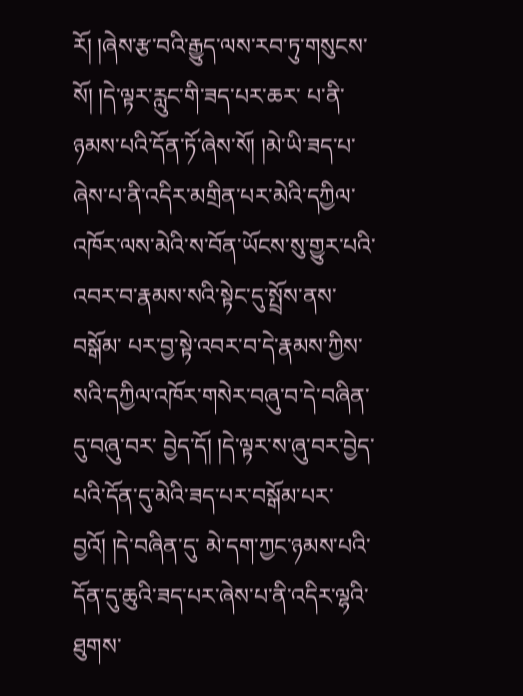རོ། །ཞེས་རྩ་བའི་རྒྱུད་ལས་རབ་ཏུ་གསུངས་སོ། །དེ་ལྟར་རླུང་གི་ཟད་པར་ཆར་ པ་ནི་ཉམས་པའི་དོན་ཏོ་ཞེས་སོ། །མེ་ཡི་ཟད་པ་ཞེས་པ་ནི་འདིར་མགྲིན་པར་མེའི་དཀྱིལ་ འཁོར་ལས་མེའི་ས་བོན་ཡོངས་སུ་གྱུར་པའི་འབར་བ་རྣམས་སའི་སྟེང་དུ་སྤྲོས་ནས་བསྒོམ་ པར་བྱ་སྟེ་འབར་བ་དེ་རྣམས་ཀྱིས་སའི་དཀྱིལ་འཁོར་གསེར་བཞུ་བ་དེ་བཞིན་དུ་བཞུ་བར་ བྱེད་དོ། །དེ་ལྟར་ས་ཞུ་བར་བྱེད་པའི་དོན་དུ་མེའི་ཟད་པར་བསྒོམ་པར་བྱའོ། །དེ་བཞིན་དུ་ མེ་དག་ཀྱང་ཉམས་པའི་དོན་དུ་ཆུའི་ཟད་པར་ཞེས་པ་ནི་འདིར་ལྷའི་ཐུགས་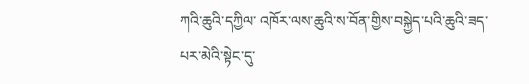ཀའི་ཆུའི་དཀྱིལ་ འཁོར་ལས་ཆུའི་ས་བོན་གྱིས་བསྐྱེད་པའི་ཆུའི་ཟད་པར་མེའི་སྟེང་དུ་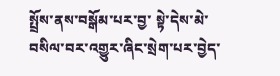སྤྲོས་ནས་བསྒོམ་པར་བྱ་ སྟེ་དེས་མེ་བསིལ་བར་འགྱུར་ཞིང་སྲེག་པར་བྱེད་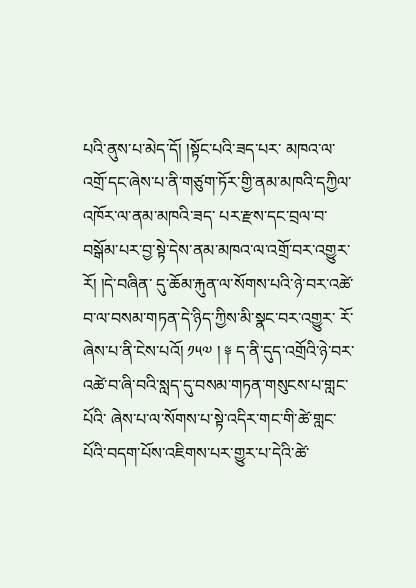པའི་ནུས་པ་མེད་དོ། །སྟོང་པའི་ཟད་པར་ མཁའ་ལ་འགྲོ་དང་ཞེས་པ་ནི་གཙུག་ཏོར་གྱི་ནམ་མཁའི་དཀྱིལ་འཁོར་ལ་ནམ་མཁའི་ཟད་ པར་རྫས་དང་བྲལ་བ་བསྒོམ་པར་བྱ་སྟེ་དེས་ནམ་མཁའ་ལ་འགྲོ་བར་འགྱུར་རོ། །དེ་བཞིན་ དུ་ཆོམ་རྐུན་ལ་སོགས་པའི་ཉེ་བར་འཚེ་བ་ལ་བསམ་གཏན་དེ་ཉིད་ཀྱིས་མི་སྣང་བར་འགྱུར་ རོ་ཞེས་པ་ནི་ངེས་པའོ། ༡༥༧ ། ༈ ད་ནི་དུད་འགྲོའི་ཉེ་བར་འཚེ་བ་ཞི་བའི་སླད་དུ་བསམ་གཏན་གསུངས་པ་གླང་པོའི་ ཞེས་པ་ལ་སོགས་པ་སྟེ་འདིར་གང་གི་ཚེ་གླང་པོའི་བདག་པོས་འཇིགས་པར་གྱུར་པ་དེའི་ཚེ་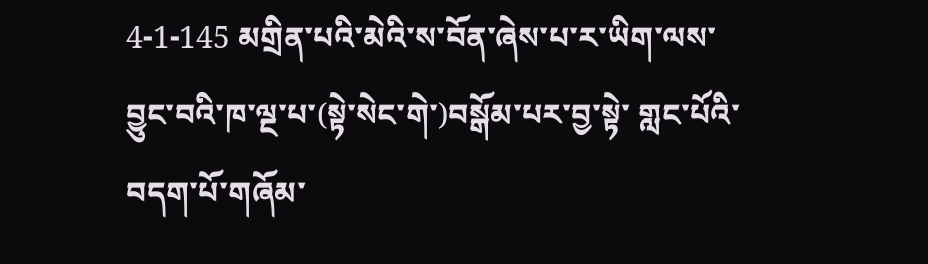4-1-145 མགྲིན་པའི་མེའི་ས་བོན་ཞེས་པ་ར་ཡིག་ལས་བྱུང་བའི་ཁ་ལྔ་པ་(སྟེ་སེང་གེ་)བསྒོམ་པར་བྱ་སྟེ་ གླང་པོའི་བདག་པོ་གཞོམ་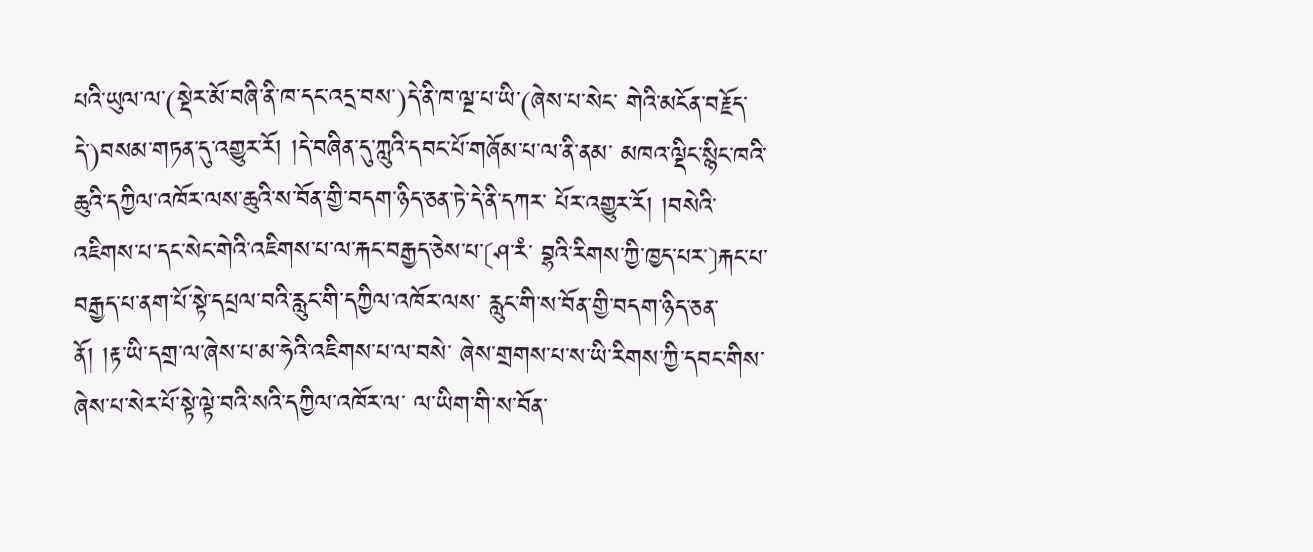པའི་ཡུལ་ལ་(སྡེར་མོ་བཞི་ནི་ཁ་དང་འདྲ་བས་)དེ་ནི་ཁ་ལྔ་པ་ཡི་(ཞེས་པ་སེང་ གེའི་མངོན་བརྗོད་དེ་)བསམ་གཏན་དུ་འགྱུར་རོ། །དེ་བཞིན་དུ་ཀླུའི་དབང་པོ་གཞོམ་པ་ལ་ནི་ནམ་ མཁའ་ལྡིང་སྙིང་ཁའི་ཆུའི་དཀྱིལ་འཁོར་ལས་ཆུའི་ས་བོན་གྱི་བདག་ཉིད་ཅན་ཏེ་དེ་ནི་དཀར་ པོར་འགྱུར་རོ། །བསེའི་འཇིགས་པ་དང་སེང་གེའི་འཇིགས་པ་ལ་རྐང་བརྒྱད་ཅེས་པ་〔ཤ་རཾ་ བྷའི་རིགས་ཀྱི་ཁྱད་པར་〕རྐང་པ་བརྒྱད་པ་ནག་པོ་སྟེ་དཔྲལ་བའི་རླུང་གི་དཀྱིལ་འཁོར་ལས་ རླུང་གི་ས་བོན་གྱི་བདག་ཉིད་ཅན་ནོ། །རྟ་ཡི་དགྲ་ལ་ཞེས་པ་མ་ཧེའི་འཇིགས་པ་ལ་བསེ་ ཞེས་གྲགས་པ་ས་ཡི་རིགས་ཀྱི་དབང་གིས་ཞེས་པ་སེར་པོ་སྟེ་ལྟེ་བའི་སའི་དཀྱིལ་འཁོར་ལ་ ལ་ཡིག་གི་ས་བོན་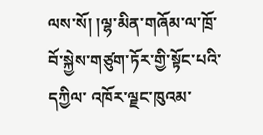ལས་སོ། །ལྷ་མིན་གཞོམ་ལ་ཁྲོ་བོ་སྐྱེས་གཙུག་ཏོར་གྱི་སྟོང་པའི་དཀྱིལ་ འཁོར་ལྗང་ཁུའམ་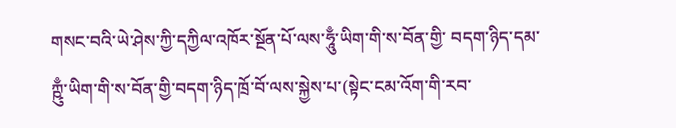གསང་བའི་ཡེ་ཤེས་ཀྱི་དཀྱིལ་འཁོར་སྔོན་པོ་ལས་ཧཱུྃ་ཡིག་གི་ས་བོན་གྱི་ བདག་ཉིད་དམ་ཀྵུྃ་ཡིག་གི་ས་བོན་གྱི་བདག་ཉིད་ཁྲོ་བོ་ལས་སྐྱེས་པ་(སྟེང་ངམ་འོག་གི་རབ་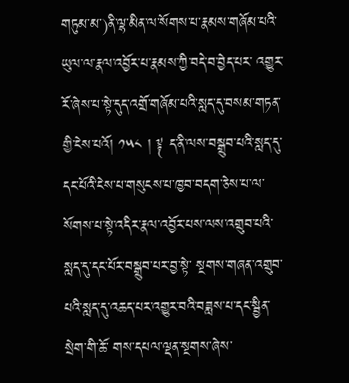གཏུམ་མ་)ནི་ལྷ་མིན་ལ་སོགས་པ་རྣམས་གཞོམ་པའི་ཡུལ་ལ་རྣལ་འབྱོར་པ་རྣམས་ཀྱི་བདེ་བ་བྱེད་པར་ འགྱུར་རོ་ཞེས་པ་སྟེ་དུད་འགྲོ་གཞོམ་པའི་སླད་དུ་བསམ་གཏན་གྱི་ངེས་པའོ། ༡༥༨ ། ༈ ད་ནི་ལས་བསྒྲུབ་པའི་སླད་དུ་དང་པོའི་ངེས་པ་གསུངས་པ་ཁྱབ་བདག་ཅེས་པ་ལ་ སོགས་པ་སྟེ་འདིར་རྣལ་འབྱོར་པས་ལས་འགྲུབ་པའི་སླད་དུ་དང་པོར་བསྒྲུབ་པར་བྱ་སྟེ་ སྔགས་གཞན་འགྲུབ་པའི་སླད་དུ་འཆད་པར་འགྱུར་བའི་བཟླས་པ་དང་སྦྱིན་སྲེག་གི་ཆོ་ གས་དཔལ་ལྡན་སྔགས་ཞེས་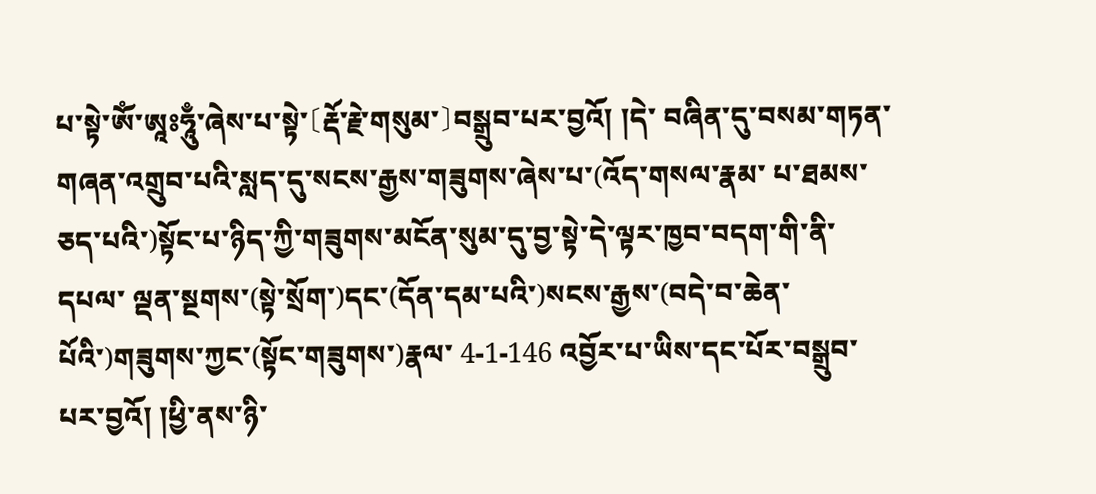པ་སྟེ་ༀ་ཨཱཿཧཱུྃ་ཞེས་པ་སྟེ་〔རྡོ་རྗེ་གསུམ་〕བསྒྲུབ་པར་བྱའོ། །དེ་ བཞིན་དུ་བསམ་གཏན་གཞན་འགྲུབ་པའི་སླད་དུ་སངས་རྒྱས་གཟུགས་ཞེས་པ་(འོད་གསལ་རྣམ་ པ་ཐམས་ཅད་པའི་)སྟོང་པ་ཉིད་ཀྱི་གཟུགས་མངོན་སུམ་དུ་བྱ་སྟེ་དེ་ལྟར་ཁྱབ་བདག་གི་ནི་དཔལ་ ལྡན་སྔགས་(སྟེ་སྲོག་)དང་(དོན་དམ་པའི་)སངས་རྒྱས་(བདེ་བ་ཆེན་པོའི་)གཟུགས་ཀྱང་(སྟོང་གཟུགས་)རྣལ་ 4-1-146 འབྱོར་པ་ཡིས་དང་པོར་བསྒྲུབ་པར་བྱའོ། །ཕྱི་ནས་ཉི་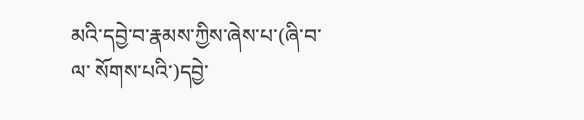མའི་དབྱེ་བ་རྣམས་ཀྱིས་ཞེས་པ་(ཞི་བ་ལ་ སོགས་པའི་)དབྱེ་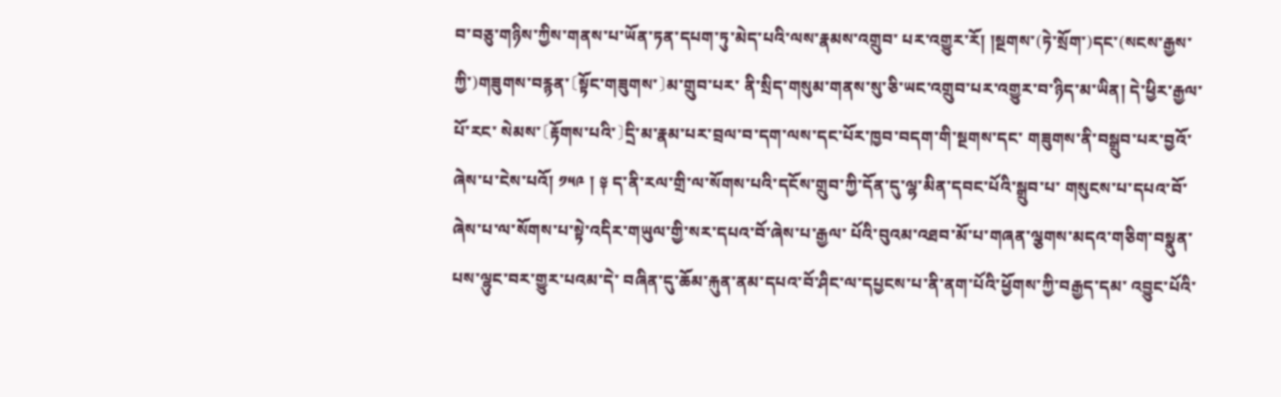བ་བཅུ་གཉིས་ཀྱིས་གནས་པ་ཡོན་ཏན་དཔག་ཏུ་མེད་པའི་ལས་རྣམས་འགྲུབ་ པར་འགྱུར་རོ། །སྔགས་(ཏེ་སྲོག་)དང་(སངས་རྒྱས་ཀྱི་)གཟུགས་བརྙན་〔སྟོང་གཟུགས་〕མ་གྲུབ་པར་ ནི་སྲིད་གསུམ་གནས་སུ་ཅི་ཡང་འགྲུབ་པར་འགྱུར་བ་ཉིད་མ་ཡིན། དེ་ཕྱིར་རྒྱལ་པོ་རང་ སེམས་〔རྟོགས་པའི་〕དྲི་མ་རྣམ་པར་བྲལ་བ་དག་ལས་དང་པོར་ཁྱབ་བདག་གི་སྔགས་དང་ གཟུགས་ནི་བསྒྲུབ་པར་བྱའོ་ཞེས་པ་ངེས་པའོ། ༡༥༩ ། ༈ ད་ནི་རལ་གྲི་ལ་སོགས་པའི་དངོས་གྲུབ་ཀྱི་དོན་དུ་ལྷ་མིན་དབང་པོའི་སྒྲུབ་པ་ གསུངས་པ་དཔའ་བོ་ཞེས་པ་ལ་སོགས་པ་སྟེ་འདིར་གཡུལ་གྱི་སར་དཔའ་བོ་ཞེས་པ་རྒྱལ་ པོའི་བུའམ་འཐབ་མོ་པ་གཞན་ལྕགས་མདའ་གཅིག་བསྣུན་པས་ལྷུང་བར་གྱུར་པའམ་དེ་ བཞིན་དུ་ཆོམ་རྐུན་ནམ་དཔའ་བོ་ཤིང་ལ་དཔྱངས་པ་ནི་ནག་པོའི་ཕྱོགས་ཀྱི་བརྒྱད་དམ་ འབྱུང་པོའི་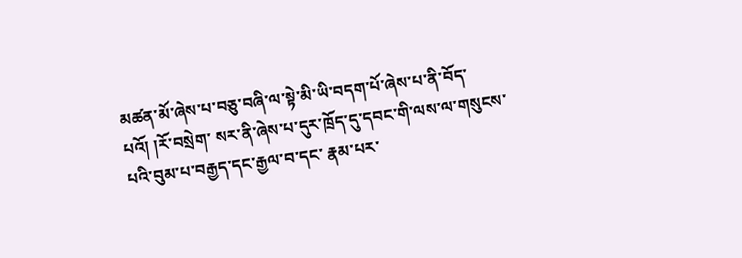མཚན་མོ་ཞེས་པ་བཅུ་བཞི་ལ་སྟེ་མི་ཡི་བདག་པོ་ཞེས་པ་ནི་བོད་པའོ། །རོ་བསྲེག་ སར་ནི་ཞེས་པ་དུར་ཁྲོད་དུ་དབང་གི་ལས་ལ་གསུངས་པའི་བུམ་པ་བརྒྱད་དང་རྒྱལ་བ་དང་ རྣམ་པར་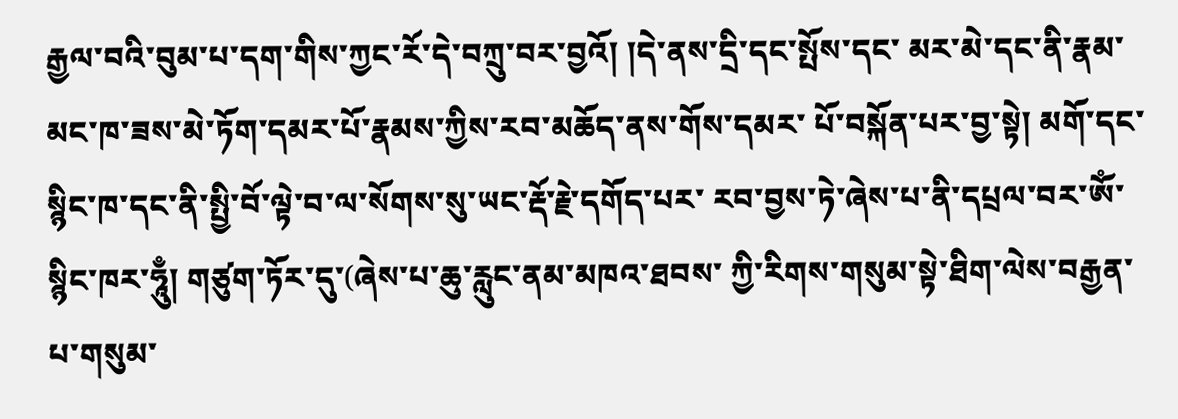རྒྱལ་བའི་བུམ་པ་དག་གིས་ཀྱང་རོ་དེ་བཀྲུ་བར་བྱའོ། །དེ་ནས་དྲི་དང་སྤོས་དང་ མར་མེ་དང་ནི་རྣམ་མང་ཁ་ཟས་མེ་ཏོག་དམར་པོ་རྣམས་ཀྱིས་རབ་མཆོད་ནས་གོས་དམར་ པོ་བསྐོན་པར་བྱ་སྟེ། མགོ་དང་སྙིང་ཁ་དང་ནི་སྤྱི་བོ་ལྟེ་བ་ལ་སོགས་སུ་ཡང་རྡོ་རྗེ་དགོད་པར་ རབ་བྱས་ཏེ་ཞེས་པ་ནི་དཔྲལ་བར་ༀ་སྙིང་ཁར་ཧཱུྃ། གཙུག་ཏོར་དུ་(ཞེས་པ་ཆུ་རླུང་ནམ་མཁའ་ཐབས་ ཀྱི་རིགས་གསུམ་སྟེ་ཐིག་ལེས་བརྒྱན་པ་གསུམ་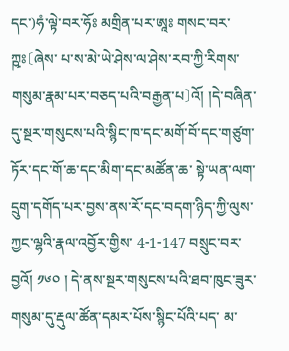དང་)ཧཾ་ལྟེ་བར་ཧོཿ མགྲིན་པར་ཨཱཿ གསང་བར་ཀྵཿ〔ཞེས་ པ་ས་མེ་ཡེ་ཤེས་ལ་ཤེས་རབ་ཀྱི་རིགས་གསུམ་རྣམ་པར་བཅད་པའི་བརྒྱན་པ〕འོ། །དེ་བཞིན་ དུ་སྔར་གསུངས་པའི་སྙིང་ཁ་དང་མགོ་བོ་དང་གཙུག་ཏོར་དང་གོ་ཆ་དང་མིག་དང་མཚོན་ཆ་ སྟེ་ཡན་ལག་དྲུག་དགོད་པར་བྱས་ནས་རོ་དང་བདག་ཉིད་ཀྱི་ལུས་ཀྱང་ལྷའི་རྣལ་འབྱོར་གྱིས་ 4-1-147 བསྲུང་བར་བྱའོ། ༡༦༠ ། དེ་ནས་སྔར་གསུངས་པའི་ཐབ་ཁུང་ཟུར་གསུམ་དུ་རྡུལ་ཚོན་དམར་པོས་སྙིང་པོའི་པད་ མ་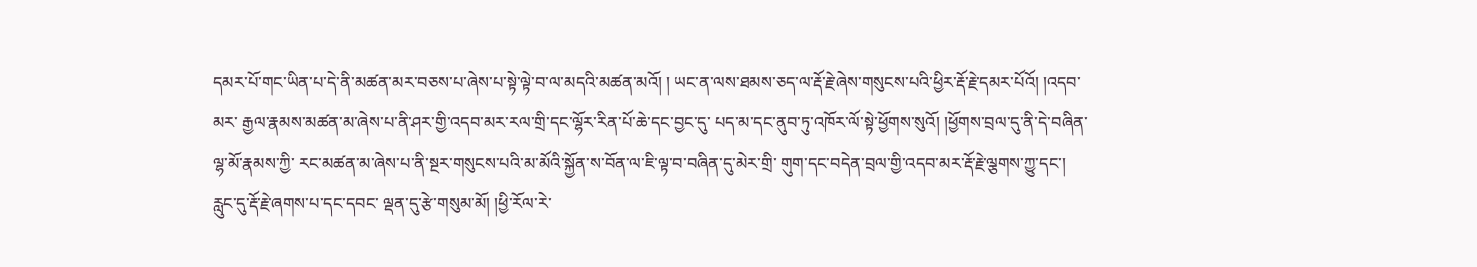དམར་པོ་གང་ཡིན་པ་དེ་ནི་མཚན་མར་བཅས་པ་ཞེས་པ་སྟེ་ལྟེ་བ་ལ་མདའི་མཚན་མའོ། ། ཡང་ན་ལས་ཐམས་ཅད་ལ་རྡོ་རྗེ་ཞེས་གསུངས་པའི་ཕྱིར་རྡོ་རྗེ་དམར་པོའོ། །འདབ་མར་ རྒྱལ་རྣམས་མཚན་མ་ཞེས་པ་ནི་ཤར་གྱི་འདབ་མར་རལ་གྲི་དང་ལྷོར་རིན་པོ་ཆེ་དང་བྱང་དུ་ པད་མ་དང་ནུབ་ཏུ་འཁོར་ལོ་སྟེ་ཕྱོགས་སུའོ། །ཕྱོགས་བྲལ་དུ་ནི་དེ་བཞིན་ལྷ་མོ་རྣམས་ཀྱི་ རང་མཚན་མ་ཞེས་པ་ནི་སྔར་གསུངས་པའི་མ་མོའི་སྐྱོན་ས་བོན་ལ་ཇི་ལྟ་བ་བཞིན་དུ་མེར་གྲི་ གུག་དང་བདེན་བྲལ་གྱི་འདབ་མར་རྡོ་རྗེ་ལྕགས་ཀྱུ་དང་། རླུང་དུ་རྡོ་རྗེ་ཞགས་པ་དང་དབང་ ལྡན་དུ་རྩེ་གསུམ་མོ། །ཕྱི་རོལ་རེ་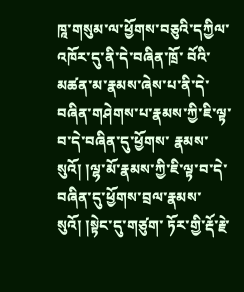ཁཱ་གསུམ་ལ་ཕྱོགས་བཅུའི་དཀྱིལ་འཁོར་དུ་ནི་དེ་བཞིན་ཁྲོ་ བོའི་མཚན་མ་རྣམས་ཞེས་པ་ནི་དེ་བཞིན་གཤེགས་པ་རྣམས་ཀྱི་ཇི་ལྟ་བ་དེ་བཞིན་དུ་ཕྱོགས་ རྣམས་སུའོ། །ལྷ་མོ་རྣམས་ཀྱི་ཇི་ལྟ་བ་དེ་བཞིན་དུ་ཕྱོགས་བྲལ་རྣམས་སུའོ། །སྟེང་དུ་གཙུག་ ཏོར་གྱི་རྡོ་རྗེ་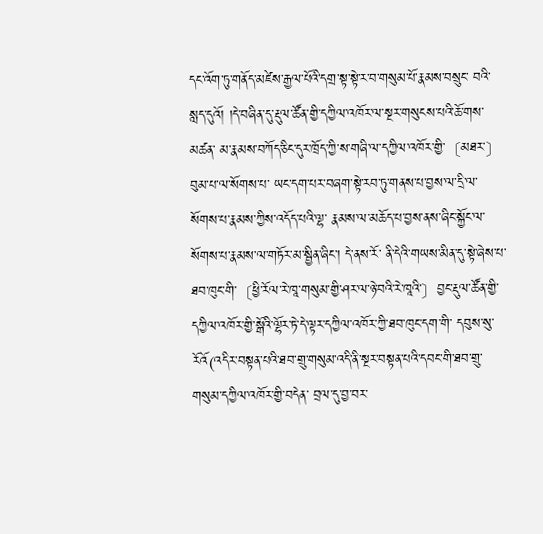དང་འོག་ཏུ་གནོད་མཛེས་རྒྱལ་པོའི་དགྲ་སྟ་སྟེ་ར་བ་གསུམ་པོ་རྣམས་བསྲུང་ བའི་སླད་དུའོ། །དེ་བཞིན་དུ་རྡུལ་ཚོན་གྱི་དཀྱིལ་འཁོར་ལ་སྔར་གསུངས་པའི་ཆོ་གས་མཚན་ མ་རྣམས་བཀོད་ཅིང་དུར་ཁྲོད་ཀྱི་ས་གཞི་ལ་དཀྱིལ་འཁོར་གྱི་〔མཐར་〕བུམ་པ་ལ་སོགས་པ་ ཡང་དག་པར་བཞག་སྟེ་རབ་ཏུ་གནས་པ་བྱས་ལ་དྲི་ལ་སོགས་པ་རྣམས་ཀྱིས་འདོད་པའི་ལྷ་ རྣམས་ལ་མཆོད་པ་བྱས་ནས་ཞིང་སྐྱོང་ལ་སོགས་པ་རྣམས་ལ་གཏོར་མ་སྦྱིན་ཞིང་། དེ་ནས་རོ་ ནི་དེའི་གཡས་མིན་དུ་སྟེ་ཞེས་པ་ཐབ་ཁུང་གི་〔ཕྱི་རོལ་རེ་ཁཱ་གསུམ་གྱི་ཤར་ལ་ཉེ་བའི་རེ་ཁཱའི་〕བྱང་རྡུལ་ཚོན་གྱི་དཀྱིལ་འཁོར་གྱི་སྒོའི་ལྷོར་ཏེ་དེ་ལྟར་དཀྱིལ་འཁོར་ཀྱི་ཐབ་ཁུང་དག་གི་ དབུས་སུ་རོའོ(འདིར་བསྟན་པའི་ཐབ་གྲུ་གསུམ་འདི་ནི་སྔར་བསྟན་པའི་དབང་གི་ཐབ་གྲུ་གསུམ་དཀྱིལ་འཁོར་གྱི་བདེན་ བྲལ་དུ་བྱ་བར་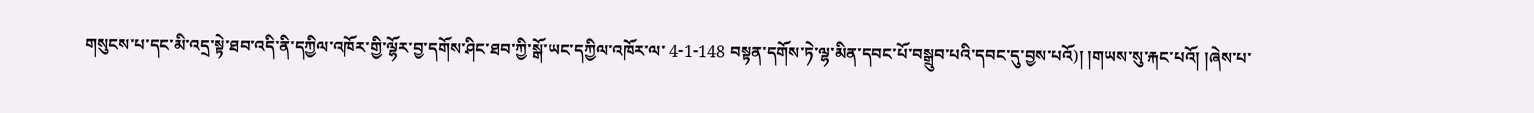གསུངས་པ་དང་མི་འདྲ་སྟེ་ཐབ་འདི་ནི་དཀྱིལ་འཁོར་གྱི་ལྷོར་བྱ་དགོས་ཤིང་ཐབ་ཀྱི་སྒོ་ཡང་དཀྱིལ་འཁོར་ལ་ 4-1-148 བསྟན་དགོས་ཏེ་ལྷ་མིན་དབང་པོ་བསྒྲུབ་པའི་དབང་དུ་བྱས་པའོ)། །གཡས་སུ་རྐང་པའོ། །ཞེས་པ་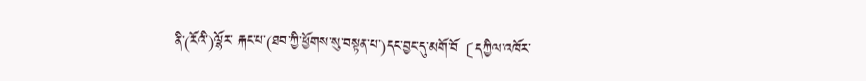ནི་(རོའི་)ལྷོར་ རྐང་པ་(ཐབ་ཀྱི་ཕྱོགས་སུ་བསྟན་པ་)དང་བྱང་དུ་མགོ་བོ〔དཀྱིལ་འཁོར་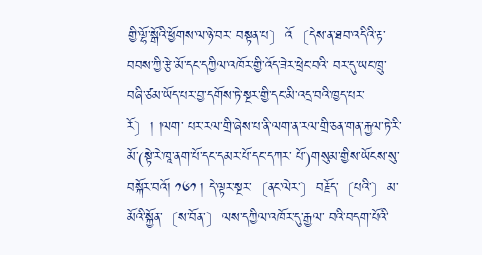གྱི་ལྷོ་སྒོའི་ཕྱོགས་ལ་ཉེ་བར་ བསྟན་པ〕འོ〔དེས་ན་ཐབ་འདིའི་རྟ་བབས་ཀྱི་རྩེ་མོ་དང་དཀྱིལ་འཁོར་གྱི་འོད་ཟེར་ཕྲེང་བའི་ བར་དུ་ཡང་ཁྲུ་བཞི་ཙམ་ཡོད་པར་བྱ་དགོས་ཏེ་སྔར་གྱི་དང་མི་འདྲ་བའི་ཁྱད་པར་རོ〕། །ལག་ པར་རལ་གྲི་ཞེས་པ་ནི་ལག་ན་རལ་གྲི་ཅན་གན་རྐྱལ་ཏེ་རི་མོ་(སྟེ་རེ་ཁཱ་ནག་པོ་དང་དམར་པོ་དང་དཀར་ པོ་)གསུམ་གྱིས་ཡོངས་སུ་བསྐོར་བའོ། ༡༦༡ ། དེ་ལྟར་སྔར་〔ནང་ལེར་〕བརྗོད་〔པའི་〕མ་མོའི་སྐྱོན་〔ས་བོན་〕ལས་དཀྱིལ་འཁོར་དུ་རྒྱལ་ བའི་བདག་པོའི་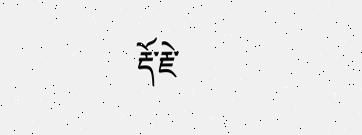རྡོ་རྗེ་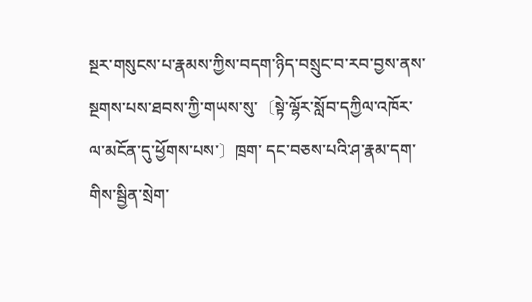སྔར་གསུངས་པ་རྣམས་ཀྱིས་བདག་ཉིད་བསྲུང་བ་རབ་བྱས་ནས་ སྔགས་པས་ཐབས་ཀྱི་གཡས་སུ་〔སྟེ་ལྷོར་སློབ་དཀྱིལ་འཁོར་ལ་མངོན་དུ་ཕྱོགས་པས་〕ཁྲག་ དང་བཅས་པའི་ཤ་རྣམ་དག་གིས་སྦྱིན་སྲེག་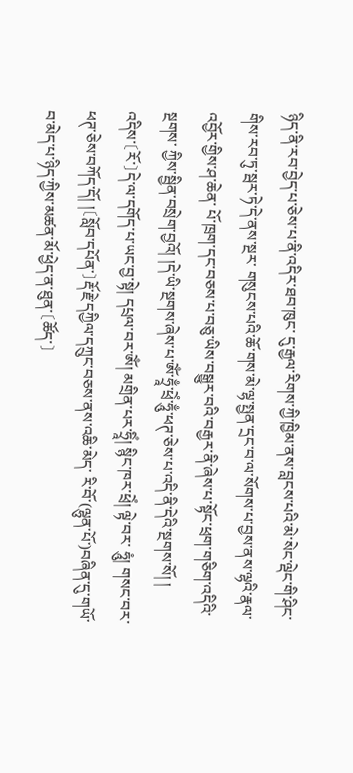ཉིད་ནི་རབ་བྱེད་པ་ཅེས་པ་ནི་འདིར་ཐབ་ཁུང་ དུ་རྒྱལ་རིགས་ཀྱི་ཁྱིམ་ནས་བླངས་པའི་མེ་སེང་ལྡེང་གི་ཤིང་གིས་རབ་ཏུ་སྦར་ཏེ་དེ་ནས་སྔར་ གསུངས་པའི་ཆོ་གས་མེ་ལྷ་སྤྱན་དྲང་བ་ལ་སོགས་པ་བྱས་ནས་ལྷའི་རྣལ་འབྱོར་གྱིས་ཤ་ཆེན་ པོ་ཁྲག་དང་བཅས་པ་བཅུ་ཡིས་བསྒྱུར་བའི་བརྒྱར་ནི་ཞེས་པ་སྟོང་ཕྲག་གཅིག་འདིའི་སྔགས་ ཀྱིས་སྦྱིན་བསྲེག་བྱའོ། །དེ་ཡི་སྔགས་ཞེས་པ་ༀ་ཧྲཱྃ་ཕྲེཾ་ཧཱུྃ་ཕཊ་ཅེས་པ་འདི་ནི་དེའི་སྔགས་སོ། ། འདིས་〔རོ་〕དེ་ལ་དགོད་པ་ཡང་བྱ་སྟེ། དཔྲལ་བར་ༀ། མགྲིན་པར་ཧྲཱིཾ། སྙིང་ཁར་ཕྲེཾ། ལྟེ་བར་ ཧཱུཾ། གསང་བར་ཕཊ་ཅེས་བཀོད་དོ། །〔སློབ་དཔོན་〕རྡོ་རྗེ་དཀྱིལ་དཀྲུང་བཅས་ནས་འཆི་མེད་ རི་བོ་(ལྷུན་པོ་)བཞིན་དུ་གཡོ་བ་མེད་པ་ཉིད་ཀྱིས་མཚན་མོ་ཕྱེད་ན་ཐུན་〔ཚོད་〕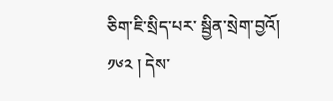ཅིག་ཇི་སྲིད་པར་ སྦྱིན་སྲེག་བྱའོ། ༡༦༢ ། དེས་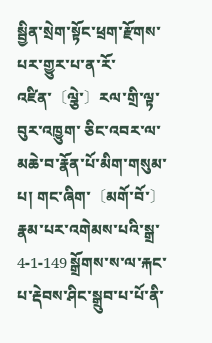སྦྱིན་སྲེག་སྟོང་ཕྲག་རྫོགས་པར་གྱུར་པ་ན་རོ་འཛིན་〔ལྕེ་〕རལ་གྲི་ལྟ་བུར་འཁྱུག་ ཅིང་འབར་ལ་མཆེ་བ་རྣོན་པོ་མིག་གསུམ་པ། གང་ཞིག་〔མགོ་བོ་〕རྣམ་པར་འགེམས་པའི་སྒྲ་ 4-1-149 སྒྲོགས་ས་ལ་རྐང་པ་རྡེབས་ཤིང་སྒྲུབ་པ་པོ་ནི་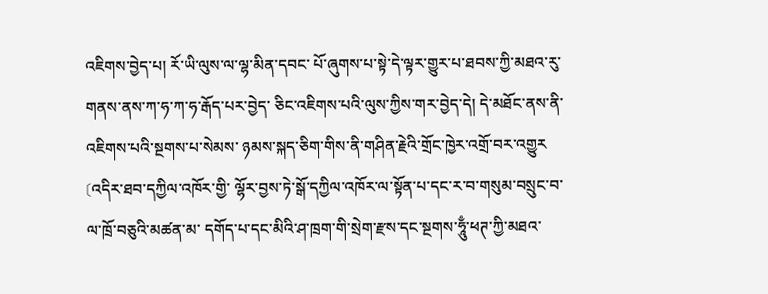འཇིགས་བྱེད་པ། རོ་ཡི་ལུས་ལ་ལྷ་མིན་དབང་ པོ་ཞུགས་པ་སྟེ་དེ་ལྟར་གྱུར་པ་ཐབས་ཀྱི་མཐའ་རུ་གནས་ནས་ཀ་ཧ་ཀ་ཧ་རྒོད་པར་བྱེད་ ཅིང་འཇིགས་པའི་ལུས་ཀྱིས་གར་བྱེད་དེ། དེ་མཐོང་ནས་ནི་འཇིགས་པའི་སྔགས་པ་སེམས་ ཉམས་སྐད་ཅིག་གིས་ནི་གཤིན་རྗེའི་གྲོང་ཁྱེར་འགྲོ་བར་འགྱུར〔འདིར་ཐབ་དཀྱིལ་འཁོར་གྱི་ ལྷོར་བྱས་ཏེ་སྒོ་དཀྱིལ་འཁོར་ལ་སྟོན་པ་དང་ར་བ་གསུམ་བསྲུང་བ་ལ་ཁྲོ་བཅུའི་མཚན་མ་ དགོད་པ་དང་མིའི་ཤ་ཁྲག་གི་སྲེག་རྫས་དང་སྔགས་ཧཱུྃ་ཕཊ་ཀྱི་མཐའ་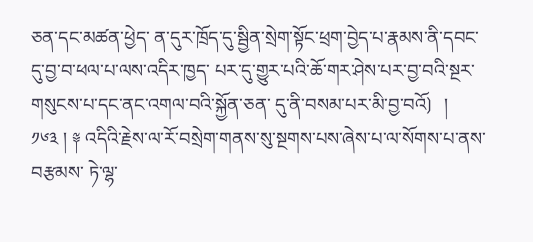ཅན་དང་མཚན་ཕྱེད་ ན་དུར་ཁྲོད་དུ་སྦྱིན་སྲེག་སྟོང་ཕྲག་བྱེད་པ་རྣམས་ནི་དབང་དུ་བྱ་བ་ཕལ་པ་ལས་འདིར་ཁྱད་ པར་དུ་གྱུར་པའི་ཆོ་གར་ཤེས་པར་བྱ་བའི་སྔར་གསུངས་པ་དང་ནང་འགལ་བའི་སྐྱོན་ཅན་ དུ་ནི་བསམ་པར་མི་བྱ་བའོ〕། ༡༦༣ ། ༈ འདིའི་རྗེས་ལ་རོ་བསྲེག་གནས་སུ་སྔགས་པས་ཞེས་པ་ལ་སོགས་པ་ནས་བརྩམས་ ཏེ་ལྷ་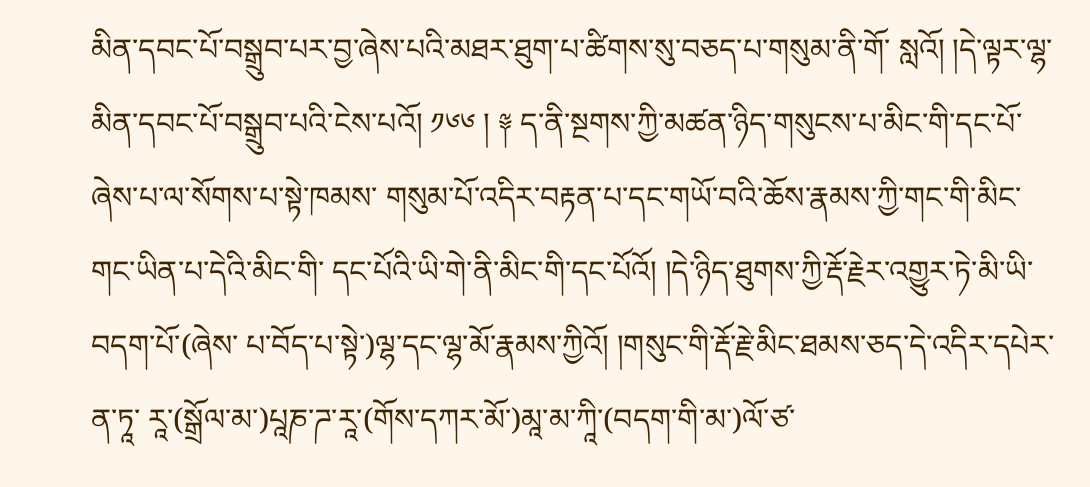མིན་དབང་པོ་བསྒྲུབ་པར་བྱ་ཞེས་པའི་མཐར་ཐུག་པ་ཚིགས་སུ་བཅད་པ་གསུམ་ནི་གོ་ སླའོ། །དེ་ལྟར་ལྷ་མིན་དབང་པོ་བསྒྲུབ་པའི་ངེས་པའོ། ༡༦༦ ། ༈ ད་ནི་སྔགས་ཀྱི་མཚན་ཉིད་གསུངས་པ་མིང་གི་དང་པོ་ཞེས་པ་ལ་སོགས་པ་སྟེ་ཁམས་ གསུམ་པོ་འདིར་བརྟན་པ་དང་གཡོ་བའི་ཆོས་རྣམས་ཀྱི་གང་གི་མིང་གང་ཡིན་པ་དེའི་མིང་གི་ དང་པོའི་ཡི་གེ་ནི་མིང་གི་དང་པོའོ། །དེ་ཉིད་ཐུགས་ཀྱི་རྡོ་རྗེར་འགྱུར་ཏེ་མི་ཡི་བདག་པོ་(ཞེས་ པ་བོད་པ་སྟེ་)ལྷ་དང་ལྷ་མོ་རྣམས་ཀྱིའོ། །གསུང་གི་རྡོ་རྗེ་མིང་ཐམས་ཅད་དེ་འདིར་དཔེར་ན་ཏཱ་ རཱ་(སྒྲོལ་མ་)པཱཎ་ཌ་རཱ་(གོས་དཀར་མོ་)མཱ་མ་ཀཱི་(བདག་གི་མ་)ལོ་ཙ་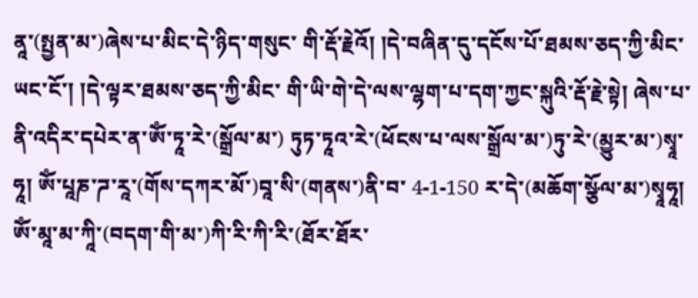ནཱ་(སྤྱན་མ་)ཞེས་པ་མིང་དེ་ཉིད་གསུང་ གི་རྡོ་རྗེའོ། །དེ་བཞིན་དུ་དངོས་པོ་ཐམས་ཅད་ཀྱི་མིང་ཡང་ངོ་། །དེ་ལྟར་ཐམས་ཅད་ཀྱི་མིང་ གི་ཡི་གེ་དེ་ལས་ལྷག་པ་དག་ཀྱང་སྐུའི་རྡོ་རྗེ་སྟེ། ཞེས་པ་ནི་འདིར་དཔེར་ན་ༀ་ཏཱ་རེ་(སྒྲོལ་མ་) ཏུཏ་ཏཱའ་རེ་(ཕོངས་པ་ལས་སྒྲོལ་མ་)ཏུ་རེ་(མྱུར་མ་)སྭཱ་ཧཱ། ༀ་པཱཎ་ཌ་རཱ་(གོས་དཀར་མོ་)བཱ་སི་(གནས་)ནི་བ་ 4-1-150 ར་དེ་(མཆོག་སྩོལ་མ་)སྭཱཧཱ། ༀ་མཱ་མ་ཀཱི་(བདག་གི་མ་)ཀི་རི་ཀི་རི་(ཐོར་ཐོར་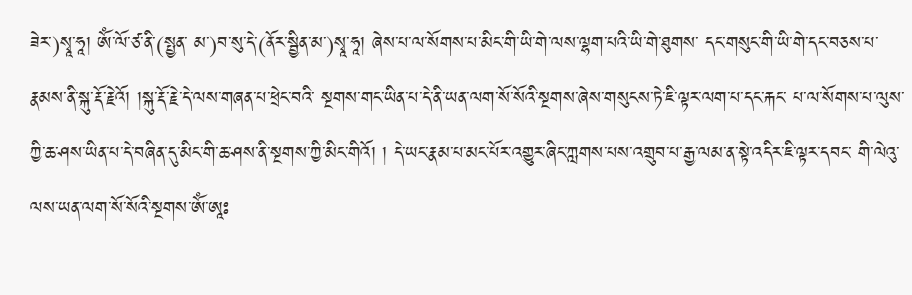ཟེར་)སྭཱ་ཧཱ། ༀ་ལོ་ཙ་ནི་(སྤྱན་ མ་)བ་སུ་དེ་(ནོར་སྦྱིན་མ་)སྭཱ་ཧཱ། ཞེས་པ་ལ་སོགས་པ་མིང་གི་ཡི་གེ་ལས་ལྷག་པའི་ཡི་གེ་ཐུགས་ དང་གསུང་གི་ཡི་གེ་དང་བཅས་པ་རྣམས་ནི་སྐུ་རྡོ་རྗེའོ། །སྐུ་རྡོ་རྗེ་དེ་ལས་གཞན་པ་ཕྲེང་བའི་ སྔགས་གང་ཡིན་པ་དེ་ནི་ཡན་ལག་སོ་སོའི་སྔགས་ཞེས་གསུངས་ཏེ་ཇི་ལྟར་ལག་པ་དང་རྐང་ པ་ལ་སོགས་པ་ལུས་ཀྱི་ཆ་ཤས་ཡིན་པ་དེ་བཞིན་དུ་མིང་གི་ཆ་ཤས་ནི་སྔགས་ཀྱི་མིང་གིའོ། ། དེ་ཡང་རྣམ་པ་མང་པོར་འགྱུར་ཞིང་ཀླགས་པས་འགྲུབ་པ་རྒྱ་ལམ་ན་སྟེ་འདིར་ཇི་ལྟར་དབང་ གི་ལེའུ་ལས་ཡན་ལག་སོ་སོའི་སྔགས་ༀ་ཨཱཿ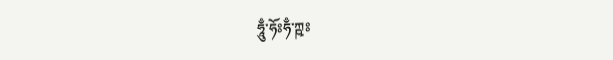ཧཱུྃ་ཧོཿཧྃ་ཀྵཿ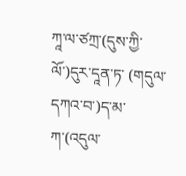ཀཱ་ལ་ཙཀྲ་(དུས་ཀྱི་ལོ་)དུར་དཱན་ཏ་ (གདུལ་དཀའ་བ་)ད་མ་ཀ་(འདུལ་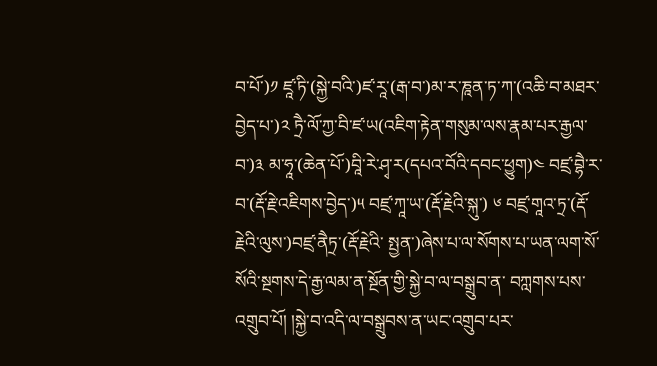བ་པོ་)༡ ཛཱ་ཏི་(སྐྱེ་བའི་)ཛ་རཱ་(རྒ་བ་)མ་ར་ཎཱན་ཏ་ཀ་(འཆི་བ་མཐར་བྱེད་པ་)༢ ཏྲཻ་ལོ་ཀྱ་བི་ཛ་ཡ(འཇིག་རྟེན་གསུམ་ལས་རྣམ་པར་རྒྱལ་བ་)༣ མ་ཧཱ་(ཆེན་པོ་)བཱི་རེ་ཤྭ་ར(དཔའ་བོའི་དབང་ཕྱུག)༤ བཛྲ་བྷཻ་ར་བ་(རྡོ་རྗེ་འཇིགས་བྱེད་)༥ བཛྲ་ཀཱ་ཡ་(རྡོ་རྗེའི་སྐུ་) ༦ བཛྲ་གཱའ་ཏྲ་(རྡོ་རྗེའི་ལུས་)བཛྲ་ནཻཏྲ་(རྡོ་རྗེའི་ སྤྱན་)ཞེས་པ་ལ་སོགས་པ་ཡན་ལག་སོ་སོའི་སྔགས་དེ་རྒྱ་ལམ་ན་སྔོན་གྱི་སྐྱེ་བ་ལ་བསྒྲུབ་ན་ བཀླགས་པས་འགྲུབ་པོ། །སྐྱེ་བ་འདི་ལ་བསྒྲུབས་ན་ཡང་འགྲུབ་པར་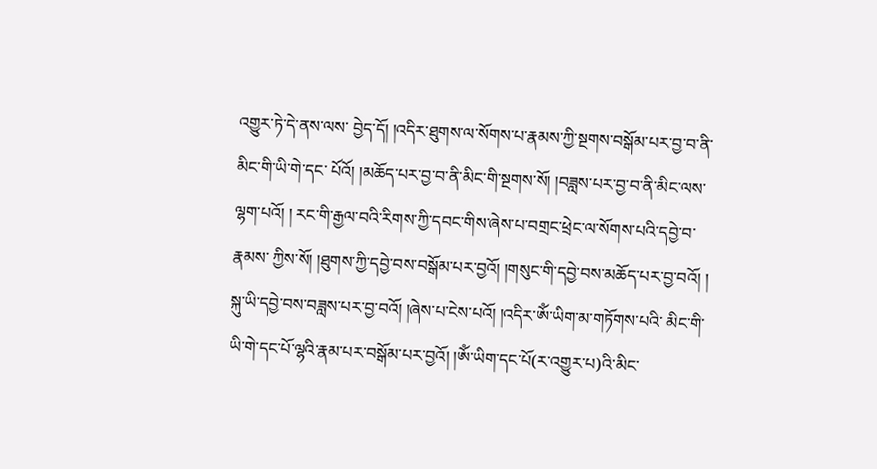འགྱུར་ཏེ་དེ་ནས་ལས་ བྱེད་དོ། །འདིར་ཐུགས་ལ་སོགས་པ་རྣམས་ཀྱི་སྔགས་བསྒོམ་པར་བྱ་བ་ནི་མིང་གི་ཡི་གེ་དང་ པོའོ། །མཆོད་པར་བྱ་བ་ནི་མིང་གི་སྔགས་སོ། །བཟླས་པར་བྱ་བ་ནི་མིང་ལས་ལྷག་པའོ། ། རང་གི་རྒྱལ་བའི་རིགས་ཀྱི་དབང་གིས་ཞེས་པ་བགྲང་ཕྲེང་ལ་སོགས་པའི་དབྱེ་བ་རྣམས་ ཀྱིས་སོ། །ཐུགས་ཀྱི་དབྱེ་བས་བསྒོམ་པར་བྱའོ། །གསུང་གི་དབྱེ་བས་མཆོད་པར་བྱ་བའོ། ། སྐུ་ཡི་དབྱེ་བས་བཟླས་པར་བྱ་བའོ། །ཞེས་པ་ངེས་པའོ། །འདིར་ༀ་ཡིག་མ་གཏོགས་པའི་ མིང་གི་ཡི་གེ་དང་པོ་ལྷའི་རྣམ་པར་བསྒོམ་པར་བྱའོ། །ༀ་ཡིག་དང་པོ(ར་འགྱུར་པ)འི་མིང་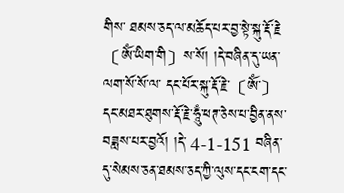གིས་ ཐམས་ཅད་ལ་མཆོད་པར་བྱ་སྟེ་སྐུ་རྡོ་རྗེ〔ༀ་ཡིག་གི〕ས་སོ། །དེ་བཞིན་དུ་ཡན་ལག་སོ་སོ་ལ་ དང་པོར་སྐུ་རྡོ་རྗེ་〔ༀ་〕དང་མཐར་ཐུགས་རྡོ་རྗེ་ཧཱུྃ་ཕཊ་ཅེས་པ་བྱིན་ནས་བཟླས་པར་བྱའོ། །དེ་ 4-1-151 བཞིན་དུ་སེམས་ཅན་ཐམས་ཅད་ཀྱི་ལུས་དང་ངག་དང་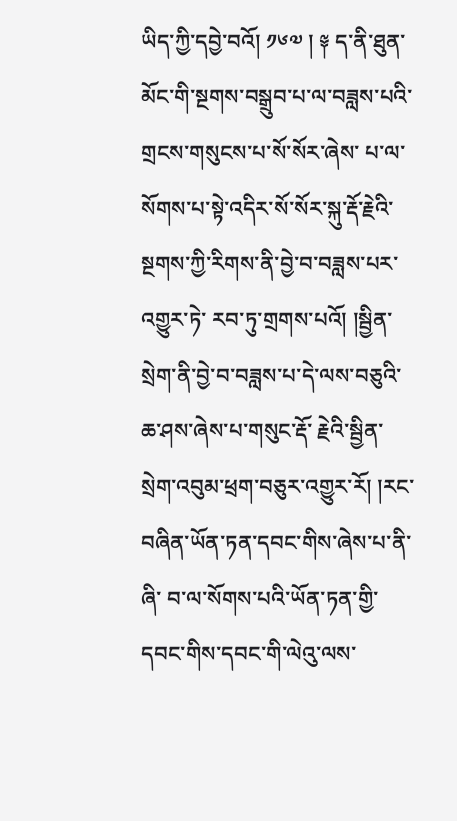ཡིད་ཀྱི་དབྱེ་བའོ། ༡༦༧ ། ༈ ད་ནི་ཐུན་མོང་གི་སྔགས་བསྒྲུབ་པ་ལ་བཟླས་པའི་གྲངས་གསུངས་པ་སོ་སོར་ཞེས་ པ་ལ་སོགས་པ་སྟེ་འདིར་སོ་སོར་སྐུ་རྡོ་རྗེའི་སྔགས་ཀྱི་རིགས་ནི་བྱེ་བ་བཟླས་པར་འགྱུར་ཏེ་ རབ་ཏུ་གྲགས་པའོ། །སྦྱིན་སྲེག་ནི་བྱེ་བ་བཟླས་པ་དེ་ལས་བཅུའི་ཆ་ཤས་ཞེས་པ་གསུང་རྡོ་ རྗེའི་སྦྱིན་སྲེག་འབུམ་ཕྲག་བཅུར་འགྱུར་རོ། །རང་བཞིན་ཡོན་ཏན་དབང་གིས་ཞེས་པ་ནི་ཞི་ བ་ལ་སོགས་པའི་ཡོན་ཏན་གྱི་དབང་གིས་དབང་གི་ལེའུ་ལས་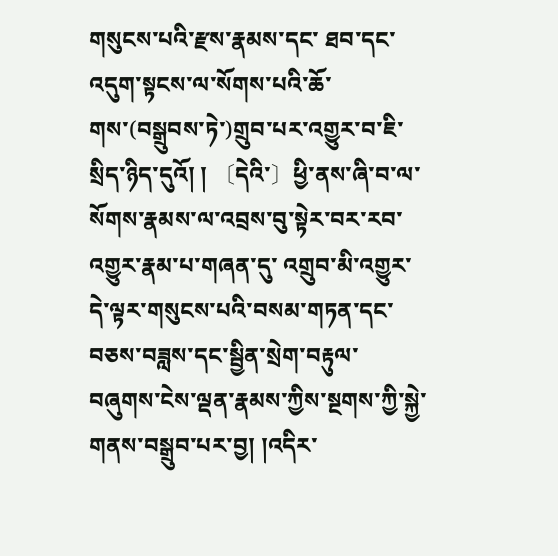གསུངས་པའི་རྫས་རྣམས་དང་ ཐབ་དང་འདུག་སྟངས་ལ་སོགས་པའི་ཆོ་གས་(བསྒྲུབས་ཏེ་)གྲུབ་པར་འགྱུར་བ་ཇི་སྲིད་ཉིད་དུའོ། ། 〔དེའི་〕ཕྱི་ནས་ཞི་བ་ལ་སོགས་རྣམས་ལ་འབྲས་བུ་སྟེར་བར་རབ་འགྱུར་རྣམ་པ་གཞན་དུ་ འགྲུབ་མི་འགྱུར་དེ་ལྟར་གསུངས་པའི་བསམ་གཏན་དང་བཅས་བཟླས་དང་སྦྱིན་སྲེག་བརྟུལ་ བཞུགས་ངེས་ལྡན་རྣམས་ཀྱིས་སྔགས་ཀྱི་སྐྱེ་གནས་བསྒྲུབ་པར་བྱ། །འདིར་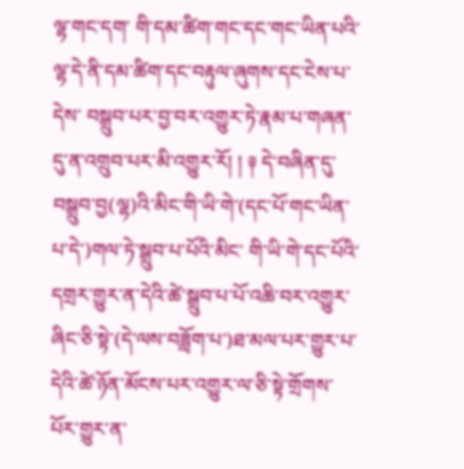ལྷ་གང་དག་ གི་དམ་ཚིག་གང་དང་གང་ཡིན་པའི་ལྷ་དེ་ནི་དམ་ཚིག་དང་བརྟུལ་ཞུགས་དང་ངེས་པ་དེས་ བསྒྲུབ་པར་བྱ་བར་འགྱུར་ཏེ་རྣམ་པ་གཞན་དུ་ན་འགྲུབ་པར་མི་འགྱུར་རོ། ། ༈ དེ་བཞིན་དུ་བསྒྲུབ་བྱ(ལྷ)འི་མིང་གི་ཡི་གེ་(དང་པོ་གང་ཡིན་པ་དེ་)གལ་ཏེ་སྒྲུབ་པ་པོའི་མིང་ གི་ཡི་གེ་དང་པོའི་དགྲར་གྱུར་ན་དེའི་ཚེ་སྒྲུབ་པ་པོ་འཆི་བར་འགྱུར་ཞིང་ཅི་སྟེ་(དེ་ལས་བཟློག་པ་)ཐ་མལ་པར་གྱུར་པ་དེའི་ཚེ་ཉོན་མོངས་པར་འགྱུར་ལ་ཅི་སྟེ་གྲོགས་པོར་གྱུར་ན་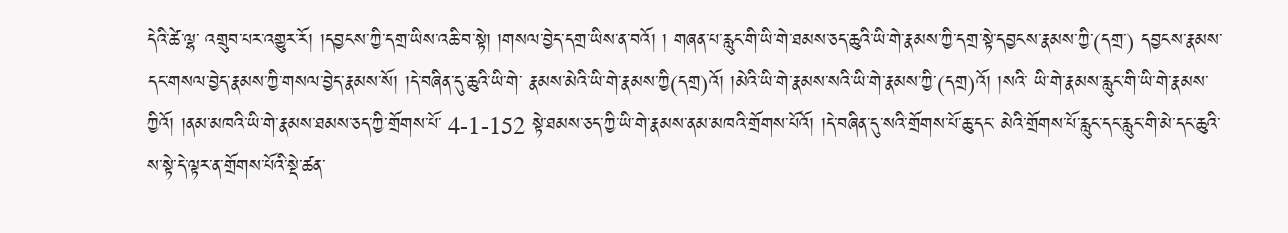དེའི་ཚེ་ལྷ་ འགྲུབ་པར་འགྱུར་རོ། །དབྱངས་ཀྱི་དགྲ་ཡིས་འཆི་བ་སྟེ། །གསལ་བྱེད་དགྲ་ཡིས་ན་བའོ། ། གཞན་པ་རླུང་གི་ཡི་གེ་ཐམས་ཅད་ཆུའི་ཡི་གེ་རྣམས་ཀྱི་དགྲ་སྟེ་དབྱངས་རྣམས་ཀྱི་(དགྲ་) དབྱངས་རྣམས་དང་གསལ་བྱེད་རྣམས་ཀྱི་གསལ་བྱེད་རྣམས་སོ། །དེ་བཞིན་དུ་ཆུའི་ཡི་གེ་ རྣམས་མེའི་ཡི་གེ་རྣམས་ཀྱི(དགྲ)འོ། །མེའི་ཡི་གེ་རྣམས་སའི་ཡི་གེ་རྣམས་ཀྱི་(དགྲ)འོ། །སའི་ ཡི་གེ་རྣམས་རླུང་གི་ཡི་གེ་རྣམས་ཀྱིའོ། །ནམ་མཁའི་ཡི་གེ་རྣམས་ཐམས་ཅད་ཀྱི་གྲོགས་པོ་ 4-1-152 སྟེ་ཐམས་ཅད་ཀྱི་ཡི་གེ་རྣམས་ནམ་མཁའི་གྲོགས་པོའོ། །དེ་བཞིན་དུ་སའི་གྲོགས་པོ་ཆུ་དང་ མེའི་གྲོགས་པོ་རླུང་དང་རླུང་གི་མེ་དང་ཆུའི་ས་སྟེ་དེ་ལྟར་ན་གྲོགས་པོའི་སྡེ་ཚན་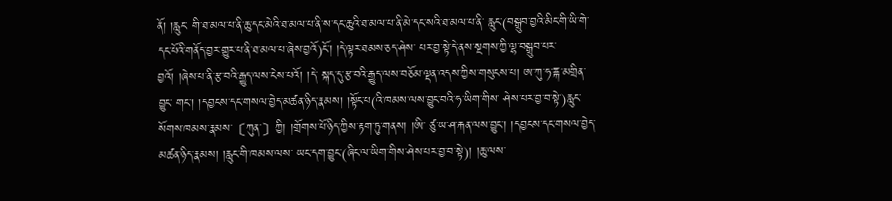ནོ། །རླུང་ གི་ཐ་མལ་པ་ནི་ཆུ་དང་མེའི་ཐ་མལ་པ་ནི་ས་དང་ཆུའི་ཐ་མལ་པ་ནི་མེ་དང་སའི་ཐ་མལ་པ་ནི་ རླུང་(བསྒྲུབ་བྱའི་མིང་གི་ཡི་གེ་དང་པོའི་གནོད་བྱར་གྱུར་པ་ནི་ཐ་མལ་པ་ཞེས་བྱའོ)ངོ་། །དེ་ལྟར་ཐམས་ཅད་ཤེས་ པར་བྱ་སྟེ་དེ་ནས་སྔགས་ཀྱི་ལྷ་བསྒྲུབ་པར་བྱའོ། །ཞེས་པ་ནི་རྩ་བའི་རྒྱུད་ལས་ངེས་པའོ། །དེ་ སྐད་དུ་རྩ་བའི་རྒྱུད་ལས་བཅོམ་ལྡན་འདས་ཀྱིས་གསུངས་པ། ཨ་ཀུ་ཧ་ྈྐ་མགྲིན་བྱུང་ གང་། །དབྱངས་དང་གསལ་བྱེད་མཚན་ཉིད་རྣམས། །སྟོང་པ(འི་ཁམས་ལས་བྱུང་བའི་ཧ་ཡིག་གིས་ ཤེས་པར་བྱ་བ་སྟེ་)རླུང་སོགས་ཁམས་རྣམས་〔ཀུན་〕ཀྱི། །གྲོགས་པོ་ཉིད་ཀྱིས་རྟག་ཏུ་གནས། །ཨི་ ཙུ་ཡ་ཤ་རྐན་ལས་བྱུང་། །དབྱངས་དང་གསལ་བྱེད་མཚན་ཉིད་རྣམས། །རླུང་གི་ཁམས་ལས་ ཡང་དག་བྱུང་(ཞིང་ལ་ཡིག་གིས་ཤེས་པར་བྱ་བ་སྟེ)། །ཆུ་ལས་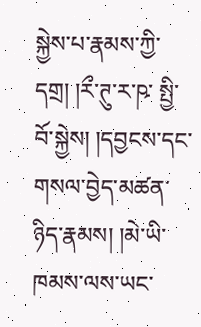སྐྱེས་པ་རྣམས་ཀྱི་དགྲ། །རྀ་ཊུ་ར་ཥ་ སྤྱི་བོ་སྐྱེས། །དབྱངས་དང་གསལ་བྱེད་མཚན་ཉིད་རྣམས། །མེ་ཡི་ཁམས་ལས་ཡང་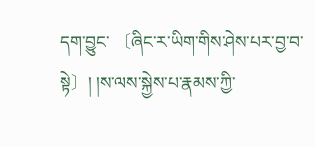དག་བྱུང་ 〔ཞིང་ར་ཡིག་གིས་ཤེས་པར་བྱ་བ་སྟེ〕། །ས་ལས་སྐྱེས་པ་རྣམས་ཀྱི་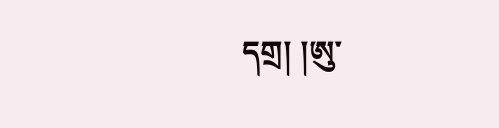དགྲ། །ཨུ་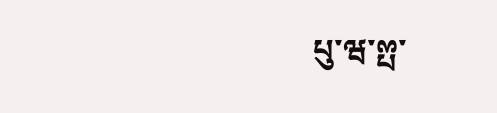པུ་ཝ་ྉྤ་